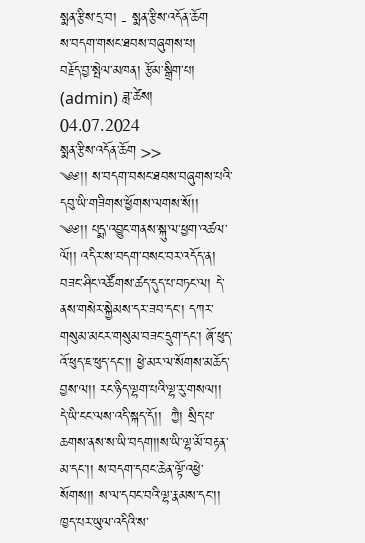སྨན་རྩིས་དྲ་བ། - སྨན་རྩིས་འདོན་ཆོག
ས་བདག་གསང་ཐབས་བཞུགས་པ།
བརྗོད་བྱ་སྤེལ་མཁན། རྩོམ་སྒྲིག་པ། (admin) ཟླ་ཚེས། 04.07.2024
སྨན་རྩིས་འདོན་ཆོག >>
༄༅།། ས་བདག་བསང་ཐབས་བཞུགས་པའི་དབུ་ཡི་གཟིགས་ཕྱོགས་ལགས་སོ།།
༄༅།། པདྨ་འབྱུང་གནས་སྐུ་ལ་ཕྱག་འཚལ་ལོ།། འདིར་ས་བདག་བསང་བར་འདོད་ན། བཟང་ཤིང་འཚོགས་ཚད་དུད་པ་བཏང་ལ། དེ་ནས་གསེར་སྐྱེམས་དར་ཟབ་དང་། དཀར་གསུམ་མངར་གསུམ་བཟང་དྲུག་དང་། ཞོ་ཕུད་འོ་ཕུད་ཇ་ཕུད་དང་།། ཕྱེ་མར་ལ་སོགས་མཆོད་བྱས་ལ།། རང་ཉིད་ལྷག་པའི་ལྷ་རུ་གསལ།། དེ་ཡི་ངང་ལས་འདི་སྐད་དོ།།  ཀྱཻ། སྲིད་པ་ཆགས་ནས་ས་ཡི་བདག།།ས་ཡི་ལྷ་མོ་བརྟན་མ་དང་།། ས་བདག་དབང་ཆེན་ལྟོ་འཕྱེ་སོགས།། ས་ལ་དབང་བའི་ལྷ་རྣམས་དང་།། ཁྱད་པར་ཡུལ་འདིའི་ས་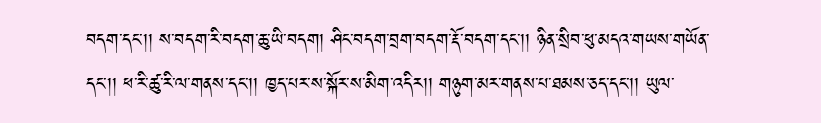བདག་དང་།། ས་བདག་རི་བདག་ཆུ་ཡི་བདག། ཤིང་བདག་བྲག་བདག་རྡོ་བདག་དང་།། ཉིན་སྲིབ་ཕུ་མདའ་གཡས་གཡོན་དང་།། ཕ་རི་ཚུ་རི་ལ་གནས་དང་།། ཁྱད་པར་ས་སྐོར་ས་མིག་འདིར།། གཉུག་མར་གནས་པ་ཐམས་ཅད་དང་།། ཡུལ་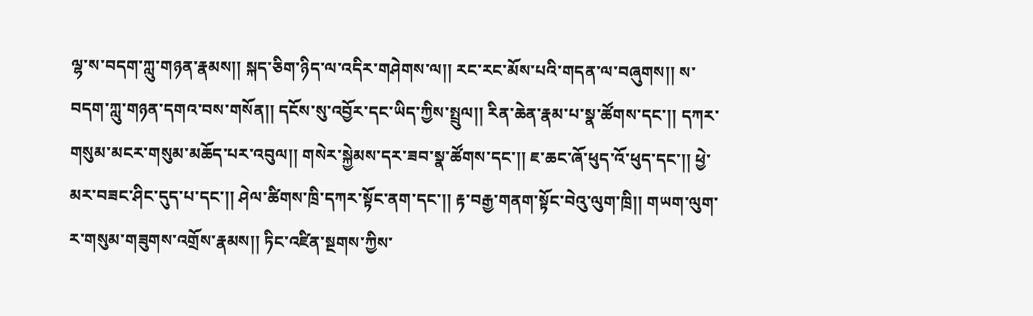ལྷ་ས་བདག་ཀླུ་གཉན་རྣམས།། སྐད་ཅིག་ཉིད་ལ་འདིར་གཤེགས་ལ།། རང་རང་མོས་པའི་གདན་ལ་བཞུགས།། ས་བདག་ཀླུ་གཉན་དགའ་བས་གསོན།། དངོས་སུ་འབྱོར་དང་ཡིད་ཀྱིས་སྤྲུལ།། རིན་ཆེན་རྣམ་པ་སྣ་ཚོགས་དང་།། དཀར་གསུམ་མངར་གསུམ་མཆོད་པར་འབུལ།། གསེར་སྐྱེམས་དར་ཟབ་སྣ་ཚོགས་དང་།། ཇ་ཆང་ཞོ་ཕུད་འོ་ཕུད་དང་།། ཕྱེ་མར་བཟང་ཤིང་དུད་པ་དང་།། ཤེལ་ཚིགས་ཁྲི་དཀར་སྟོང་ནག་དང་།། རྟ་བརྒྱ་གནག་སྟོང་བེའུ་ལུག་ཁྲི།། གཡག་ལུག་ར་གསུམ་གཟུགས་འགྲོས་རྣམས།། ཏིང་འཛིན་སྔགས་ཀྱིས་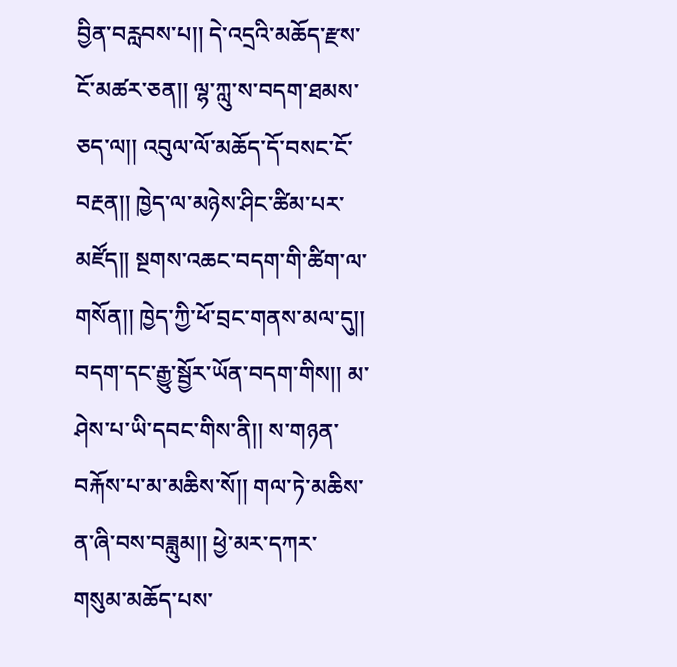བྱིན་བརླབས་པ།། དེ་འདྲའི་མཆོད་རྫས་ངོ་མཚར་ཅན།། ལྷ་ཀླུ་ས་བདག་ཐམས་ཅད་ལ།། འབུལ་ལོ་མཆོད་དོ་བསང་ངོ་བརྔན།། ཁྱེད་ལ་མཉེས་ཤིང་ཚིམ་པར་མཛོད།། སྔགས་འཆང་བདག་གི་ཚིག་ལ་གསོན།། ཁྱེད་ཀྱི་ཕོ་བྲང་གནས་མལ་དུ།། བདག་དང་རྒྱུ་སྦྱོར་ཡོན་བདག་གིས།། མ་ཤེས་པ་ཡི་དབང་གིས་ནི།། ས་གཉན་བརྐོས་པ་མ་མཆིས་སོ།། གལ་ཏེ་མཆིས་ན་ཞི་བས་བཟླུམ།། ཕྱེ་མར་དཀར་གསུམ་མཆོད་པས་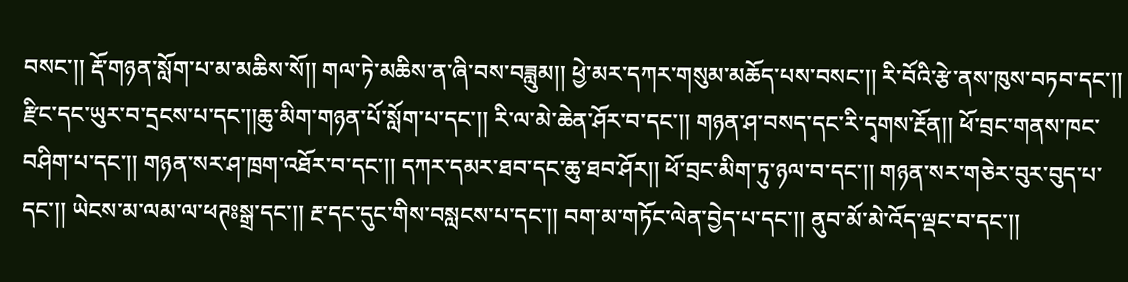བསང་།། རྡོ་གཉན་སློག་པ་མ་མཆིས་སོ།། གལ་ཏེ་མཆིས་ན་ཞི་བས་བཟླུམ།། ཕྱེ་མར་དཀར་གསུམ་མཆོད་པས་བསང་།། རི་བོའི་རྩེ་ནས་ཁུས་བཏབ་དང་།། རྫིང་དང་ཡུར་བ་དྲངས་པ་དང་།།ཆུ་མིག་གཉན་པོ་སློག་པ་དང་།། རི་ལ་མེ་ཆེན་ཤོར་བ་དང་།། གཉན་ཤ་བསད་དང་རི་དྭགས་རྔོན།། ཕོ་བྲང་གནས་ཁང་བཤིག་པ་དང་།། གཉན་སར་ཤ་ཁྲག་འཐོར་བ་དང་།། དཀར་དམར་ཐབ་དང་ཆུ་ཐབ་ཤོར།། ཕོ་བྲང་མིག་ཏུ་ཉལ་བ་དང་།། གཉན་སར་གཅེར་བུར་བུད་པ་དང་།། ཡེངས་མ་ལམ་ལ་ཕཊཿསྒྲ་དང་།། རྔ་དང་དུང་གིས་བསླངས་པ་དང་།། བག་མ་གཏོང་ལེན་བྱེད་པ་དང་།། ནུབ་མོ་མེ་འོད་ལྡང་བ་དང་།།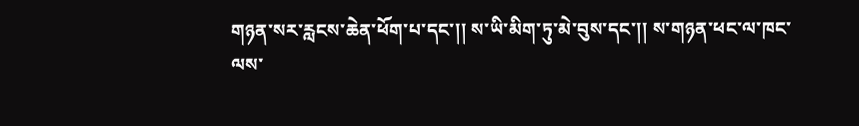གཉན་སར་རླངས་ཆེན་ཕོག་པ་དང་།། ས་ཡི་མིག་ཏུ་མེ་བུས་དང་།། ས་གཉན་ཕང་ལ་ཁང་ལས་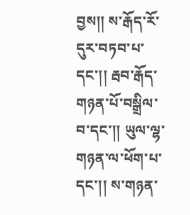བྱས།། ས་རྒོད་རོ་དུར་བཏབ་པ་དང་།། རྦབ་རྒོད་གཉན་པོ་བསྒྲིལ་བ་དང་།། ཡུལ་ལྷ་གཉན་ལ་ཕོག་པ་དང་།། ས་གཉན་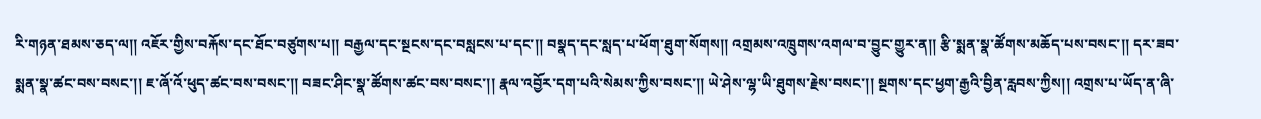རི་གཉན་ཐམས་ཅད་ལ།། འཇོར་གྱིས་བརྐོས་དང་ཐོང་བཙུགས་པ།། བརྒྱལ་དང་སྔངས་དང་བསླངས་པ་དང་།། བསྣད་དང་སླད་པ་ཕོག་ཐུག་སོགས།། འགྲམས་འཁྲུགས་འགལ་བ་བྱུང་གྱུར་ན།། རྩི་སྨན་སྣ་ཚོགས་མཆོད་པས་བསང་།། དར་ཟབ་སྨན་སྣ་ཚང་བས་བསང་།། ཇ་ཞོ་འོ་ཕུད་ཚང་བས་བསང་།། བཟང་ཤིང་སྣ་ཚོགས་ཚང་བས་བསང་།། རྣལ་འབྱོར་དག་པའི་སེམས་ཀྱིས་བསང་།། ཡེ་ཤེས་ལྷ་ཡི་ཐུགས་རྗེས་བསང་།། སྔགས་དང་ཕྱག་རྒྱའི་བྱིན་རླབས་ཀྱིས།། འགྲས་པ་ཡོད་ན་ཞི་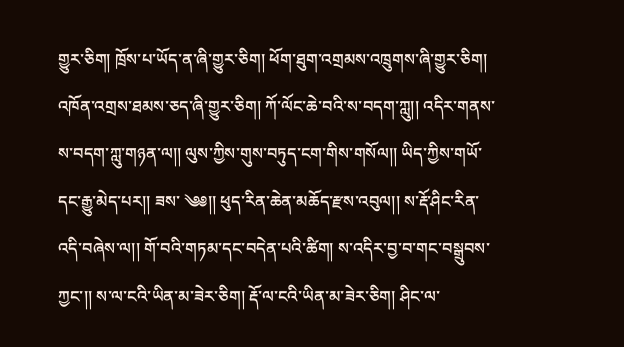གྱུར་ཅིག། ཁྲོས་པ་ཡོད་ན་ཞི་གྱུར་ཅིག། ཕོག་ཐུག་འགྲམས་འཁྲུགས་ཞི་གྱུར་ཅིག། འཁོན་འགྲས་ཐམས་ཅད་ཞི་གྱུར་ཅིག། ཀོ་ལོང་ཆེ་བའི་ས་བདག་ཀླུ།། འདིར་གནས་ས་བདག་ཀླུ་གཉན་ལ།། ལུས་ཀྱིས་གུས་བཏུད་ངག་གིས་གསོལ།། ཡིད་ཀྱིས་གཡོ་དང་རྒྱུ་མེད་པར།། ཟས་ ༄༅།། ཕུད་རིན་ཆེན་མཆོད་རྫས་འབུལ།། ས་རྡོ་ཤིང་རིན་འདི་བཞེས་ལ།། གོ་བའི་གཏམ་དང་བདེན་པའི་ཚིག། ས་འདིར་བྱ་བ་གང་བསྒྲུབས་ཀྱང་།། ས་ལ་ངའི་ཡིན་མ་ཟེར་ཅིག། རྡོ་ལ་ངའི་ཡིན་མ་ཟེར་ཅིག། ཤིང་ལ་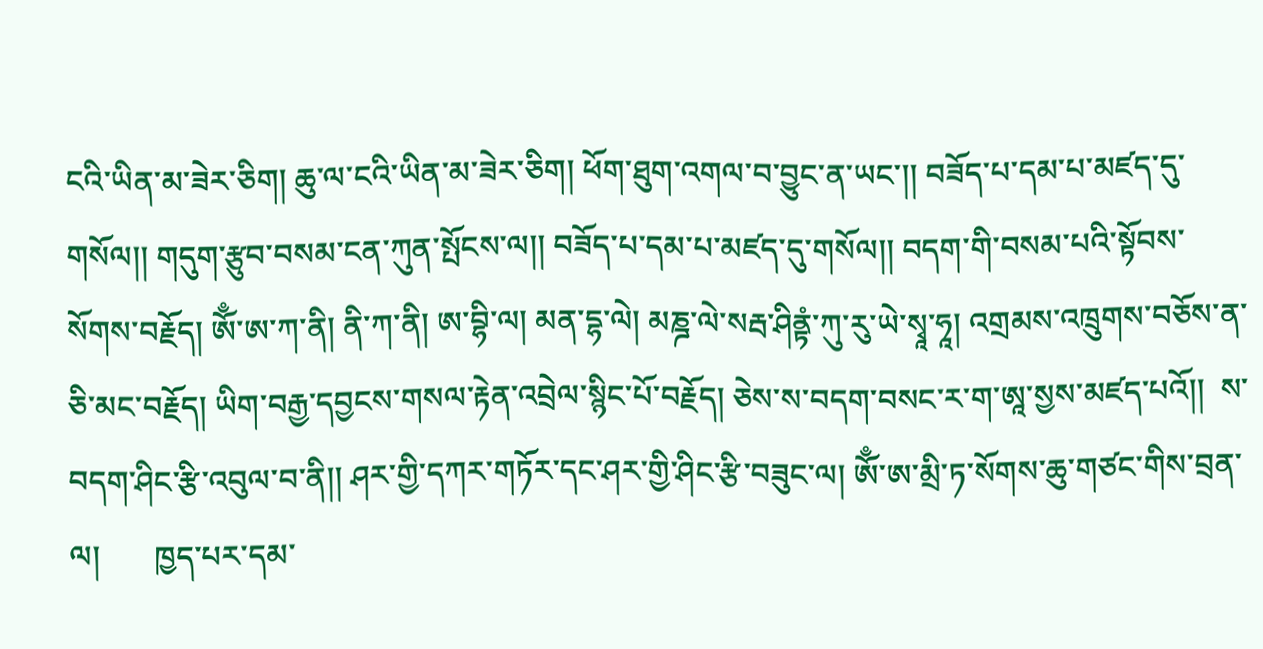ངའི་ཡིན་མ་ཟེར་ཅིག། ཆུ་ལ་ངའི་ཡིན་མ་ཟེར་ཅིག། ཕོག་ཐུག་འགལ་བ་བྱུང་ན་ཡང་།། བཟོད་པ་དམ་པ་མཛད་དུ་གསོལ།། གདུག་རྩུབ་བསམ་ངན་ཀུན་སྤོངས་ལ།། བཟོད་པ་དམ་པ་མཛད་དུ་གསོལ།། བདག་གི་བསམ་པའི་སྟོབས་སོགས་བརྗོད། ཨོྃ་ཨ་ཀ་ནི། ནི་ཀ་ནི། ཨ་བྷི་ལ། མན་དྷ་ལེ། མཎྜ་ལེ་སརྦ་ཤིནྟཾ་ཀུ་རུ་ཡེ་སྭཱ་ཧཱ། འགྲམས་འཁྲུགས་བཅོས་ན་ཅི་མང་བརྗོད། ཡིག་བརྒྱ་དབྱངས་གསལ་རྟེན་འབྲེལ་སྙིང་པོ་བརྗོད། ཅེས་ས་བདག་བསང་ར་ག་ཨཱ་སྱས་མཛད་པའོ།།  ས་བདག་ཤིང་རྩི་འབུལ་བ་ནི།། ཤར་གྱི་དཀར་གཏོར་དང་ཤར་གྱི་ཤིང་རྩི་བཟུང་ལ། ཨོྃ་ཨ་མྲི་ཏ་སོགས་ཆུ་གཙང་གིས་བྲན་ལ།       ཁྱད་པར་དམ་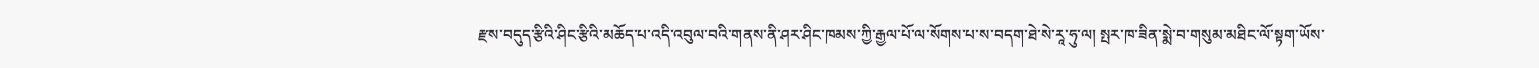རྫས་བདུད་རྩིའི་ཤིང་རྩིའི་མཆོད་པ་འདི་འབུལ་བའི་གནས་ནི་ཤར་ཤིང་ཁམས་ཀྱི་རྒྱལ་པོ་ལ་སོགས་པ་ས་བདག་ཐེ་སེ་རཱ་ཧུ་ལ། སྤར་ཁ་ཟིན་སྨེ་བ་གསུམ་མཐིང་ལོ་སྟག་ཡོས་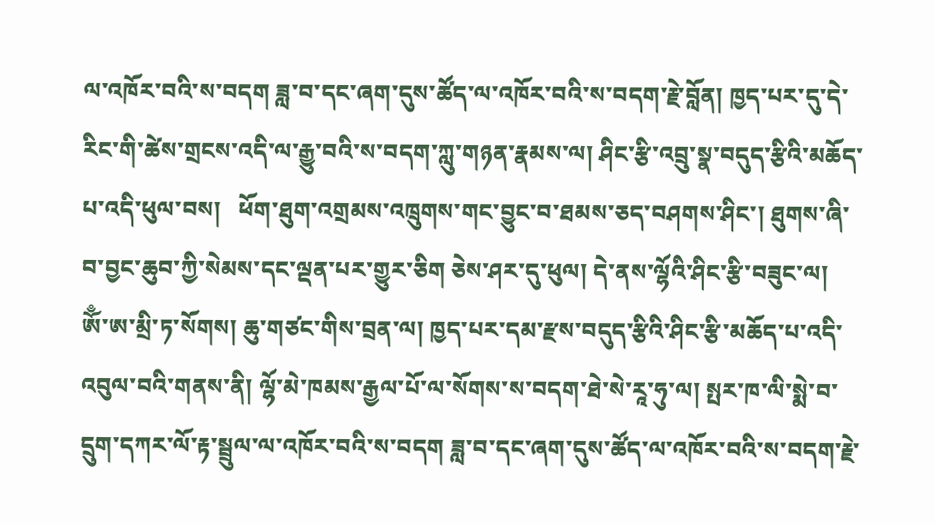ལ་འཁོར་བའི་ས་བདག ཟླ་བ་དང་ཞག་དུས་ཚོད་ལ་འཁོར་བའི་ས་བདག་རྗེ་བློན། ཁྱད་པར་དུ་དེ་རིང་གི་ཚེས་གྲངས་འདི་ལ་རྒྱུ་བའི་ས་བདག་ཀླུ་གཉན་རྣམས་ལ། ཤིང་རྩི་འབྲུ་སྣ་བདུད་རྩིའི་མཆོད་པ་འདི་ཕུལ་བས།   ཕོག་ཐུག་འགྲམས་འཁྲུགས་གང་བྱུང་བ་ཐམས་ཅད་བཤགས་ཤིང་། ཐུགས་ཞི་བ་བྱང་ཆུབ་ཀྱི་སེམས་དང་ལྡན་པར་གྱུར་ཅིག ཅེས་ཤར་དུ་ཕུལ། དེ་ནས་ལྷོའི་ཤིང་རྩི་བཟུང་ལ།           ཨོྃ་ཨ་མྲི་ཏ་སོགས། ཆུ་གཙང་གིས་བྲན་ལ། ཁྱད་པར་དམ་རྫས་བདུད་རྩིའི་ཤིང་རྩི་མཆོད་པ་འདི་འབུལ་བའི་གནས་ནི། ལྷོ་མེ་ཁམས་རྒྱལ་པོ་ལ་སོགས་ས་བདག་ཐེ་སེ་རཱ་ཧུ་ལ། སྤར་ཁ་ལི་སྨེ་བ་དྲུག་དཀར་ལོ་རྟ་སྦྲུལ་ལ་འཁོར་བའི་ས་བདག ཟླ་བ་དང་ཞག་དུས་ཚོད་ལ་འཁོར་བའི་ས་བདག་རྗེ་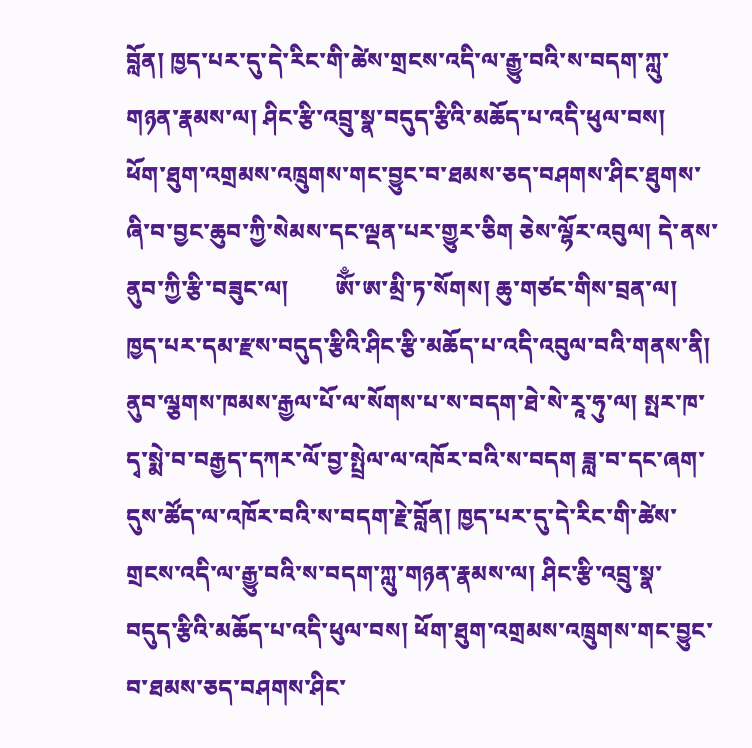བློན། ཁྱད་པར་དུ་དེ་རིང་གི་ཚེས་གྲངས་འདི་ལ་རྒྱུ་བའི་ས་བདག་ཀླུ་གཉན་རྣམས་ལ། ཤིང་རྩི་འབྲུ་སྣ་བདུད་རྩིའི་མཆོད་པ་འདི་ཕུལ་བས།   ཕོག་ཐུག་འགྲམས་འཁྲུགས་གང་བྱུང་བ་ཐམས་ཅད་བཤགས་ཤིང་ཐུགས་ཞི་བ་བྱང་ཆུབ་ཀྱི་སེམས་དང་ལྡན་པར་གྱུར་ཅིག ཅེས་ལྷོར་འབུལ། དེ་ནས་ནུབ་ཀྱི་རྩི་བཟུང་ལ།        ཨོྃ་ཨ་མྲི་ཏ་སོགས། ཆུ་གཙང་གིས་བྲན་ལ། ཁྱད་པར་དམ་རྫས་བདུད་རྩིའི་ཤིང་རྩི་མཆོད་པ་འདི་འབུལ་བའི་གནས་ནི།            ནུབ་ལྕགས་ཁམས་རྒྱལ་པོ་ལ་སོགས་པ་ས་བདག་ཐེ་སེ་རཱ་ཧུ་ལ། སྤར་ཁ་དྭ་སྨེ་བ་བརྒྱད་དཀར་ལོ་བྱ་སྤྲེལ་ལ་འཁོར་བའི་ས་བདག ཟླ་བ་དང་ཞག་དུས་ཚོད་ལ་འཁོར་བའི་ས་བདག་རྗེ་བློན། ཁྱད་པར་དུ་དེ་རིང་གི་ཚེས་གྲངས་འདི་ལ་རྒྱུ་བའི་ས་བདག་ཀླུ་གཉན་རྣམས་ལ། ཤིང་རྩི་འབྲུ་སྣ་བདུད་རྩིའི་མཆོད་པ་འདི་ཕུལ་བས། ཕོག་ཐུག་འགྲམས་འཁྲུགས་གང་བྱུང་བ་ཐམས་ཅད་བཤགས་ཤིང་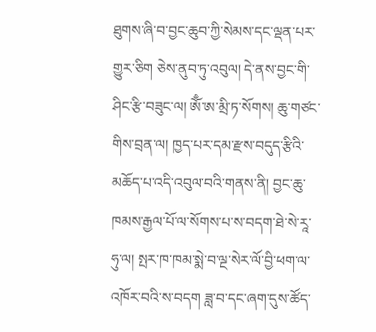ཐུགས་ཞི་བ་བྱང་ཆུབ་ཀྱི་སེམས་དང་ལྡན་པར་གྱུར་ཅིག ཅེས་ནུབ་ཏུ་འབུལ། དེ་ནས་བྱང་གི་ཤིང་རྩི་བཟུང་ལ། ཨོྃ་ཨ་མྲི་ཏ་སོགས། ཆུ་གཙང་གིས་བྲན་ལ། ཁྱད་པར་དམ་རྫས་བདུད་རྩིའི་མཆོད་པ་འདི་འབུལ་བའི་གནས་ནི། བྱང་ཆུ་ཁམས་རྒྱལ་པོ་ལ་སོགས་པ་ས་བདག་ཐེ་སེ་རཱ་ཧུ་ལ། སྤར་ཁ་ཁམ་སྨེ་བ་ལྔ་སེར་ལོ་བྱི་ཕག་ལ་འཁོར་བའི་ས་བདག ཟླ་བ་དང་ཞག་དུས་ཚོད་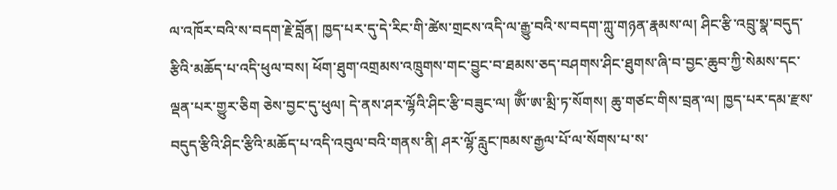ལ་འཁོར་བའི་ས་བདག་རྗེ་བློན། ཁྱད་པར་དུ་དེ་རིང་གི་ཚེས་གྲངས་འདི་ལ་རྒྱུ་བའི་ས་བདག་ཀླུ་གཉན་རྣམས་ལ། ཤིང་རྩི་འབྲུ་སྣ་བདུད་རྩིའི་མཆོད་པ་འདི་ཕུལ་བས། ཕོག་ཐུག་འགྲམས་འཁྲུགས་གང་བྱུང་བ་ཐམས་ཅད་བཤགས་ཤིང་ཐུགས་ཞི་བ་བྱང་ཆུབ་ཀྱི་སེམས་དང་ལྡན་པར་གྱུར་ཅིག ཅེས་བྱང་དུ་ཕུལ། དེ་ནས་ཤར་ལྷོའི་ཤིང་རྩི་བཟུང་ལ། ཨོྃ་ཨ་མྲི་ཏ་སོགས། ཆུ་གཙང་གིས་བྲན་ལ། ཁྱད་པར་དམ་རྫས་བདུད་རྩིའི་ཤིང་རྩིའི་མཆོད་པ་འདི་འབུལ་བའི་གནས་ནི། ཤར་ལྷོ་རླུང་ཁམས་རྒྱལ་པོ་ལ་སོགས་པ་ས་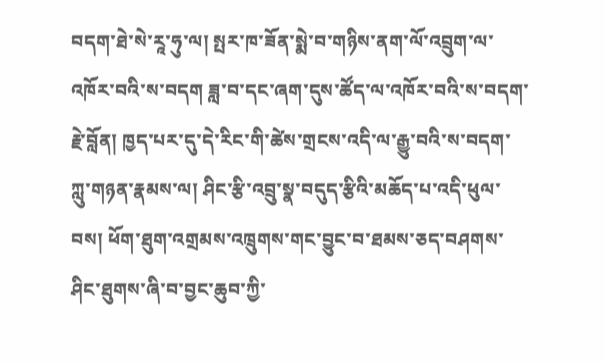བདག་ཐེ་སེ་རཱ་ཧུ་ལ། སྤར་ཁ་ཟོན་སྨེ་བ་གཉིས་ནག་ལོ་འབྲུག་ལ་འཁོར་བའི་ས་བདག ཟླ་བ་དང་ཞག་དུས་ཚོད་ལ་འཁོར་བའི་ས་བདག་རྗེ་བློན། ཁྱད་པར་དུ་དེ་རིང་གི་ཚེས་གྲངས་འདི་ལ་རྒྱུ་བའི་ས་བདག་ཀླུ་གཉན་རྣམས་ལ། ཤིང་རྩི་འབྲུ་སྣ་བདུད་རྩིའི་མཆོད་པ་འདི་ཕུལ་བས། ཕོག་ཐུག་འགྲམས་འཁྲུགས་གང་བྱུང་བ་ཐམས་ཅད་བཤགས་ཤིང་ཐུགས་ཞི་བ་བྱང་ཆུབ་ཀྱི་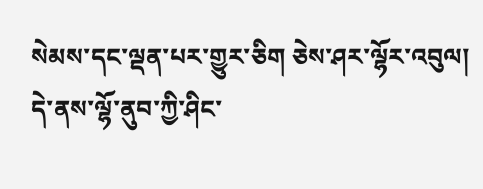སེམས་དང་ལྡན་པར་གྱུར་ཅིག ཅེས་ཤར་ལྷོར་འབུལ། དེ་ནས་ལྷོ་ནུབ་ཀྱི་ཤིང་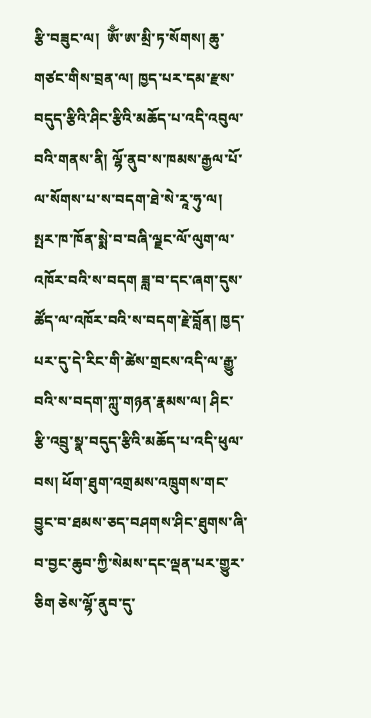རྩི་བཟུང་ལ།  ཨོྃ་ཨ་མྲི་ཏ་སོགས། ཆུ་གཙང་གིས་བྲན་ལ། ཁྱད་པར་དམ་རྫས་བདུད་རྩིའི་ཤིང་རྩིའི་མཆོད་པ་འདི་འབུལ་བའི་གནས་ནི། ལྷོ་ནུབ་ས་ཁམས་རྒྱལ་པོ་ལ་སོགས་པ་ས་བདག་ཐེ་སེ་རཱ་ཧུ་ལ། སྤར་ཁ་ཁོན་སྨེ་བ་བཞི་ལྗང་ལོ་ལུག་ལ་འཁོར་བའི་ས་བདག ཟླ་བ་དང་ཞག་དུས་ཚོད་ལ་འཁོར་བའི་ས་བདག་རྗེ་བློན། ཁྱད་པར་དུ་དེ་རིང་གི་ཚེས་གྲངས་འདི་ལ་རྒྱུ་བའི་ས་བདག་ཀླུ་གཉན་རྣམས་ལ། ཤིང་རྩི་འབྲུ་སྣ་བདུད་རྩིའི་མཆོད་པ་འདི་ཕུལ་བས། ཕོག་ཐུག་འགྲམས་འཁྲུགས་གང་བྱུང་བ་ཐམས་ཅད་བཤགས་ཤིང་ཐུགས་ཞི་བ་བྱང་ཆུབ་ཀྱི་སེམས་དང་ལྡན་པར་གྱུར་ཅིག ཅེས་ལྷོ་ནུབ་དུ་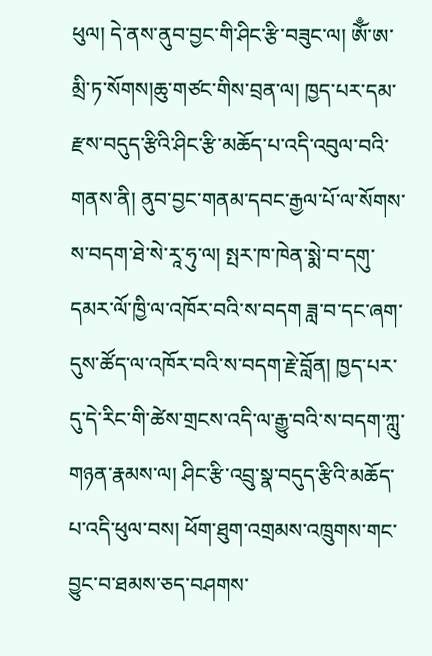ཕུལ། དེ་ནས་ནུབ་བྱང་གི་ཤིང་རྩི་བཟུང་ལ། ཨོྃ་ཨ་མྲི་ཏ་སོགས།ཆུ་གཙང་གིས་བྲན་ལ། ཁྱད་པར་དམ་རྫས་བདུད་རྩིའི་ཤིང་རྩི་མཆོད་པ་འདི་འབུལ་བའི་གནས་ནི། ནུབ་བྱང་གནམ་དབང་རྒྱལ་པོ་ལ་སོགས་ས་བདག་ཐེ་སེ་རཱ་ཧུ་ལ། སྤར་ཁ་ཁེན་སྨེ་བ་དགུ་དམར་ལོ་ཁྱི་ལ་འཁོར་བའི་ས་བདག ཟླ་བ་དང་ཞག་དུས་ཚོད་ལ་འཁོར་བའི་ས་བདག་རྗེ་བློན། ཁྱད་པར་དུ་དེ་རིང་གི་ཚེས་གྲངས་འདི་ལ་རྒྱུ་བའི་ས་བདག་ཀླུ་གཉན་རྣམས་ལ། ཤིང་རྩི་འབྲུ་སྣ་བདུད་རྩིའི་མཆོད་པ་འདི་ཕུལ་བས། ཕོག་ཐུག་འགྲམས་འཁྲུགས་གང་བྱུང་བ་ཐམས་ཅད་བཤགས་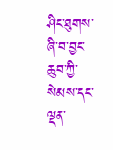ཤིང་ཐུགས་ཞི་བ་བྱང་ཆུབ་ཀྱི་སེམས་དང་ལྡན་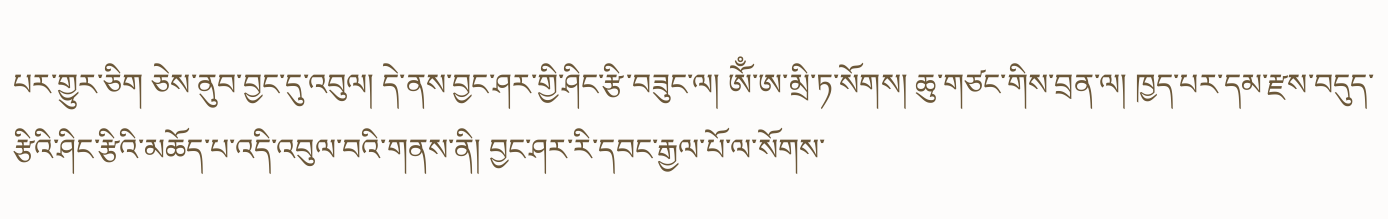པར་གྱུར་ཅིག ཅེས་ནུབ་བྱང་དུ་འབུལ། དེ་ནས་བྱང་ཤར་གྱི་ཤིང་རྩི་བཟུང་ལ། ཨོྃ་ཨ་མྲི་ཏ་སོགས། ཆུ་གཙང་གིས་བྲན་ལ། ཁྱད་པར་དམ་རྫས་བདུད་རྩིའི་ཤིང་རྩིའི་མཆོད་པ་འདི་འབུལ་བའི་གནས་ནི། བྱང་ཤར་རི་དབང་རྒྱལ་པོ་ལ་སོགས་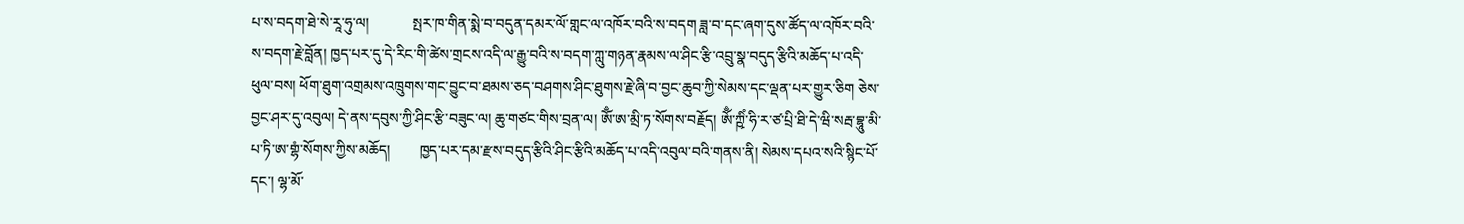པ་ས་བདག་ཐེ་སེ་རཱ་ཧུ་ལ།            སྤར་ཁ་གིན་སྨེ་བ་བདུན་དམར་ལོ་གླང་ལ་འཁོར་བའི་ས་བདག ཟླ་བ་དང་ཞག་དུས་ཚོད་ལ་འཁོར་བའི་ས་བདག་རྗེ་བློན། ཁྱད་པར་དུ་དེ་རིང་གི་ཚེས་གྲངས་འདི་ལ་རྒྱུ་བའི་ས་བདག་ཀླུ་གཉན་རྣམས་ལ་ཤིང་རྩི་འབྲུ་སྣ་བདུད་རྩིའི་མཆོད་པ་འདི་ཕུལ་བས། ཕོག་ཐུག་འགྲམས་འཁྲུགས་གང་བྱུང་བ་ཐམས་ཅད་བཤགས་ཤིང་ཐུགས་རྗེ་ཞི་བ་བྱང་ཆུབ་ཀྱི་སེམས་དང་ལྡན་པར་གྱུར་ཅིག ཅེས་བྱང་ཤར་དུ་འབུལ། དེ་ནས་དབུས་ཀྱི་ཤིང་རྩི་བཟུང་ལ། ཆུ་གཙང་གིས་བྲན་ལ། ཨོྃ་ཨ་མྲི་ཏ་སོགས་བརྗོད། ཨོྃ་ཀྵིཾ་ཧི་ར་ཙ་པྲི་ཐི་དེ་ཝི་སརྦ་བྷཱུ་མི་པ་ཏི་ཨ་གྷཾ་སོགས་ཀྱིས་མཆོད།        ཁྱད་པར་དམ་རྫས་བདུད་རྩིའི་ཤིང་རྩིའི་མཆོད་པ་འདི་འབུལ་བའི་གནས་ནི། སེམས་དཔའ་སའི་སྙིང་པོ་དང་། ལྷ་མོ་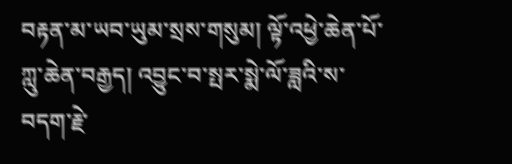བརྟན་མ་ཡབ་ཡུམ་སྲས་གསུམ། ལྟོ་འཕྱེ་ཆེན་པོ་ཀླུ་ཆེན་བརྒྱད། འབྱུང་བ་སྤར་སྨེ་ལོ་ཟླའི་ས་བདག་རྗེ་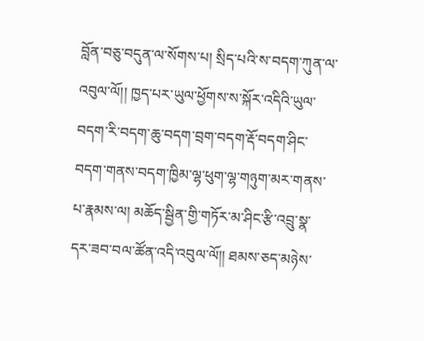བློན་བཅུ་བདུན་ལ་སོགས་པ། སྲིད་པའི་ས་བདག་ཀུན་ལ་འབུལ་ལོ།། ཁྱད་པར་ཡུལ་ཕྱོགས་ས་སྐོར་འདིའི་ཡུལ་བདག་རི་བདག་ཆུ་བདག་བྲག་བདག་རྡོ་བདག་ཤིང་བདག་གནས་བདག་ཁྱིམ་ལྷ་ཕུག་ལྷ་གཉུག་མར་གནས་པ་རྣམས་ལ། མཆོད་སྦྱིན་གྱི་གཏོར་མ་ཤིང་རྩི་འབྲུ་སྣ་དར་ཟབ་བལ་ཚོན་འདི་འབུལ་ལོ།། ཐམས་ཅད་མཉེས་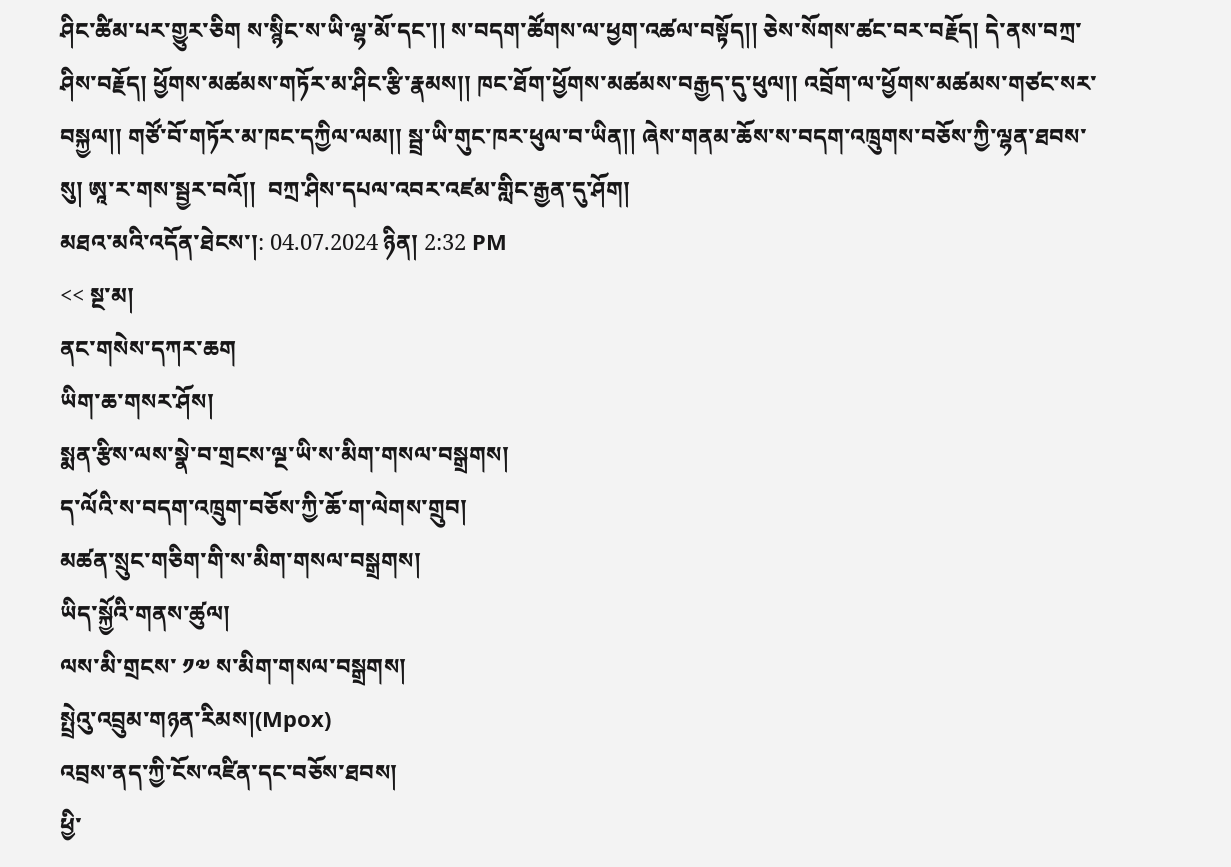ཤིང་ཚིམ་པར་གྱུར་ཅིག ས་སྙིང་ས་ཡི་ལྷ་མོ་དང་།། ས་བདག་ཚོགས་ལ་ཕྱག་འཚལ་བསྟོད།། ཅེས་སོགས་ཚང་བར་བརྗོད། དེ་ནས་བཀྲ་ཤིས་བརྗོད། ཕྱོགས་མཚམས་གཏོར་མ་ཤིང་རྩི་རྣམས།། ཁང་ཐོག་ཕྱོགས་མཚམས་བརྒྱད་དུ་ཕུལ།། འབྲོག་ལ་ཕྱོགས་མཚམས་གཙང་སར་བསྐྱལ།། གཙོ་བོ་གཏོར་མ་ཁང་དཀྱིལ་ལམ།། སྦྲ་ཡི་གུང་ཁར་ཕུལ་བ་ཡིན།། ཞེས་གནམ་ཆོས་ས་བདག་འཁྲུགས་བཅོས་ཀྱི་ལྷན་ཐབས་སུ། ཨཱ་ར་གས་སྦྱར་བའོ།།  བཀྲ་ཤིས་དཔལ་འབར་འཛམ་གླིང་རྒྱན་དུ་ཤོག།
མཐའ་མའི་འདོན་ཐེངས་།: 04.07.2024 ཉིན། 2:32 PM
<< སྔ་མ།
ནང་གསེས་དཀར་ཆག
ཡིག་ཆ་གསར་ཤོས།
སྨན་རྩིས་ལས་སྣེ་བ་གྲངས་ལྔ་ཡི་ས་མིག་གསལ་བསྒྲགས།
ད་ལོའི་ས་བདག་འཁྲུག་བཅོས་ཀྱི་ཆོ་ག་ལེགས་གྲུབ།
མཚན་སྲུང་གཅིག་གི་ས་མིག་གསལ་བསྒྲགས།
ཡིད་སྐྱོའི་གནས་ཚུལ།
ལས་མི་གྲངས་ ༡༧ ས་མིག་གསལ་བསྒྲགས།
སྤྲེའུ་འབྲུམ་གཉན་རིམས།(Mpox)
འབྲས་ནད་ཀྱི་ངོས་འཛིན་དང་བཅོས་ཐབས།
ཕྱི་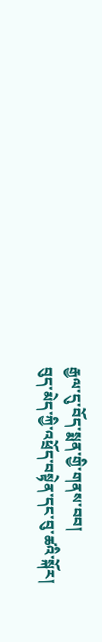རྒྱལ་དུ་བོད་སྨན་གྱི་གནས་བབ།
བུད་མེད་ཀྱི་འཕྲོད་བསྟེན་དང་བུ་ཚའི་སྐོར།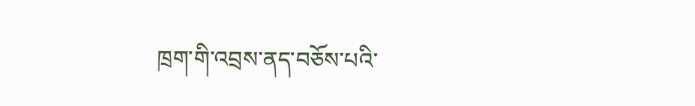ཁྲག་གི་འབྲས་ནད་བཅོས་པའི་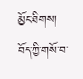མྱོང་ཐིགས།
བོད་ཀྱི་གསོ་བ་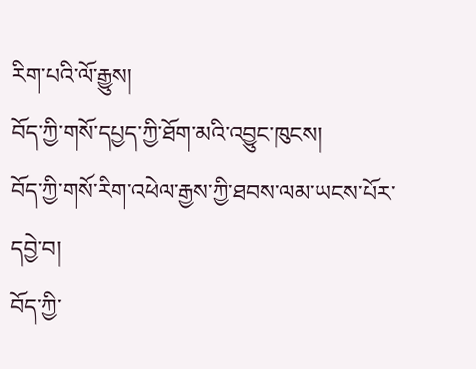རིག་པའི་ལོ་རྒྱུས།
བོད་ཀྱི་གསོ་དཔྱད་ཀྱི་ཐོག་མའི་འབྱུང་ཁུངས།
བོད་ཀྱི་གསོ་རིག་འཕེལ་རྒྱས་ཀྱི་ཐབས་ལམ་ཡངས་པོར་དབྱེ་བ།
བོད་ཀྱི་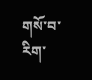གསོ་བ་རིག་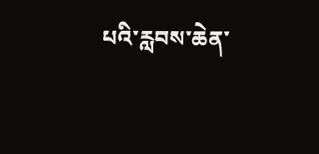པའི་རླབས་ཆེན་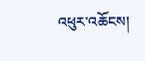འཕུར་འཆོངས།